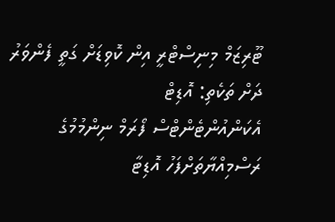ޓޫރިޒަމް މިނިސްޓްރީ އިން ކޮވިޑަށް ގަތީ ފެންވަރު ދަށް ތަކެތި: އޮޑިޓް
އެކަންއުންޓެންޓްސް ފޯރަމް ނިންމުމުގެ ރަސްމިއްޔާތަށްފަހު އޮޑިޓާ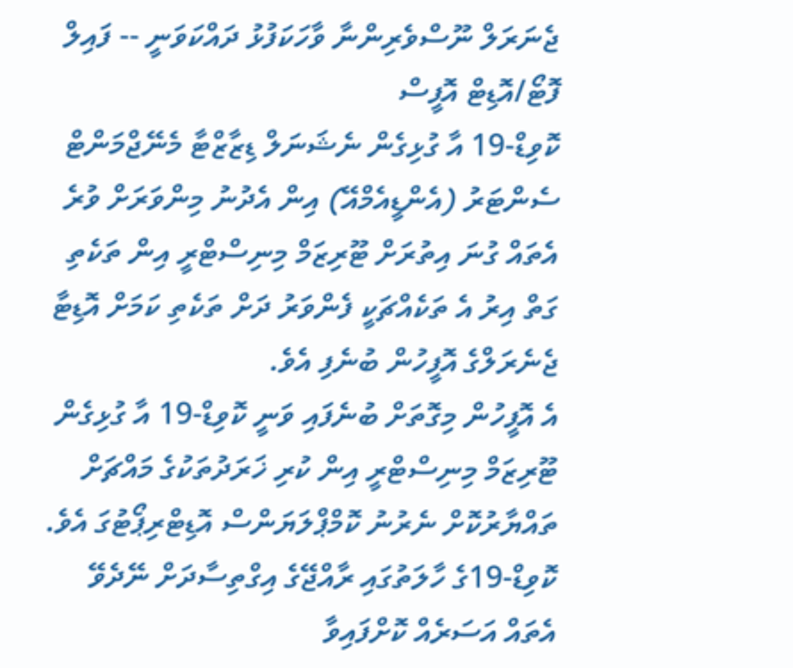ޖެނަރަލް ނޫސްވެރިންނާ ވާހަކަފުޅު ދައްކަވަނީ -- ފައިލް ފޮޓޯ/އޮޑިޓް އޮފީސް
ކޮވިޑް-19 އާ ގުޅިގެން ނެޝަނަލް ޑިޒާޒްޓާ މެނޭޖްމަންޓް ސެންޓަރު (އެންޑީއެމްއޭ) އިން އެދުނު މިންވަރަށް ވުރެ އެތައް ގުނަ އިތުރަށް ޓޫރިޒަމް މިނިސްޓްރީ އިން ތަކެތި ގަތް އިރު އެ ތަކެއްޗަކީ ފެންވަރު ދަށް ތަކެތި ކަމަށް އޮޑިޓާ ޖެނެރަލްގެ އޮފީހުން ބުނެފި އެވެ.
އެ އޮފީހުން މިގޮތަށް ބުނެފައި ވަނީ ކޮވިޑް-19 އާ ގުޅިގެން ޓޫރިޒަމް މިނިސްޓްރީ އިން ކުރި ޚަރަދުތަކުގެ މައްޗަށް ތައްޔާރުކޮށް ނެރުނު ކޮމްޕްލަޔަންސް އޮޑިޓްރިޕޯޓުގަ އެވެ.
ކޮވިޑް-19ގެ ހާލަތުގައި ރާއްޖޭގެ އިގްތިސާދަށް ނޭދެވޭ އެތައް އަސަރެއް ކޮށްފައިވާ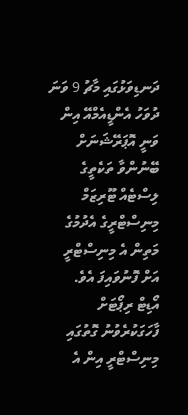ދަނޑިވަޅުގައި މާޗު 9 ވަނަ ދުވަހު އެންޑީއެމްއޭ އިން ވަނީ އޮޕަރޭޝަނަށް ބޭނުންވާ ތަކެތީގެ ލިސްޓެއް ޓޫރިޒަމް މިނިސްޓްރީގެ އެދުމުގެ މަތިން އެ މިނިސްޓްރީ އަށް ފޮނުވައިފަ އެވެ.
އޯޑިޓް ރިޕޯޓަށް ފާހަގަކުރެވުނު ގޮތުގައި މިނިސްޓްރީ އިން އެ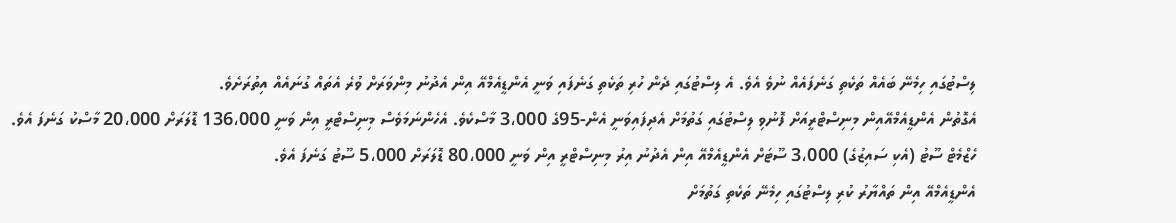ލިސްޓުގައި ހިމެނޭ ބައެއް ތަކެތި ގަނެފައެއް ނުވެ އެވެ. އެ ލިސްޓުގައި ދެން ހުރި ތަކެތި ގަނެފައި ވަނީ އެންޑީއެމްއޭ އިން އެދުނު މިންވަރަށް ވުރެ އެތައް ގުނައެއް އިތުރަށެވެ.
އެގޮތުން އެންޑީއެމްއޭއިން މިނިސްޓްރީއަށް ފޮނުވި ލިސްޓުގައި ގަތުމަށް އެދިފައިވަނީ އެން-95ގެ 3،000 މާސްކެވެ. އެހެންނަމަވެސް މިނިސްޓްރީ އިން ވަނީ 136،000 ޑޮލަރަށް 20،000 މާސްކު ގަނެފަ އެވެ.
ހެޒްމެޓް ސޫޓު (އެކި ސައިޒުގެ) 3،000 ސޫޓަށް އެންޑީއެމްއޭ އިން އެދުނު އިރު މިނިސްޓްރީ އިން ވަނީ 80،000 ޑޮލަރަށް 5،000 ސޫޓު ގަނެފަ އެވެ.
އެންޑީއެމްއޭ އިން ތައްޔާރު ކުރި ލިސްޓުގައި ހިމެނޭ ތަކެތި ގަތުމަށް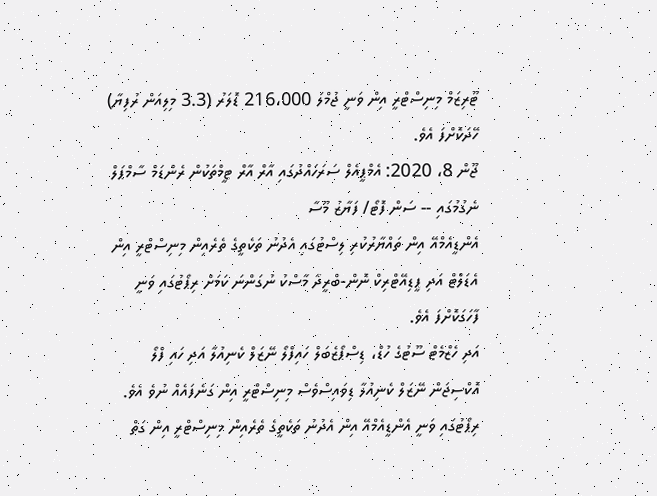ޓޫރިޒަމް މިނިސްޓްރީ އިން ވަނީ ޖުމްލަ 216،000 ޑޮލަރު (3.3 މިލިއަން ރުފިޔާ) ހޭދަކޮށްފަ އެވެ.
ޖޫން 8، 2020: އެމްޕީއެލް ސަރަހައްދުގައި އާރް އާރް ޓީމްތަކުން ރެންޑަމް ސާމްޕަލް ނެގުމުގައި -- ސަން ފޮޓޯ/ ފަޔާޒު މޫސާ
އެންޑީއެމްއޭ އިން ތައްޔާރުކުރި ލިސްޓުގައި އެދުނު ތަކެތީގެ ތެރެއިން މިނިސްޓްރީ އިން އެޑަލްޓް އަދި ޕީޑިއޭޓްރިކް ނޮން-ބްރީދާ މާސްކު ނުގަންނަ ކަމަށް ރިޕޯޓުގައި ވަނީ ފާހަގަކޮށްފަ އެވެ.
އަދި ހެޒްމެޓް ސޫޓުގެ ހުޑް، ޑިސްޕޯޒެބަލް ހައިފްލޯ ނޭޒަލް ކެނިއުލާ އަދި ހައި ފްލޯ އޮކްސިޖަން ނޭޒަލް ކެނިއުލާ ޑިވައިސްވެސް މިނިސްޓްރީ އިން ގަނެފައެއް ނުވެ އެވެ.
ރިޕޯޓުގައި ވަނީ އެންޑީއެމްއޭ އިން އެދުނު ތަކެތީގެ ތެރެއިން މިނިސްޓްރީ އިން ގަތް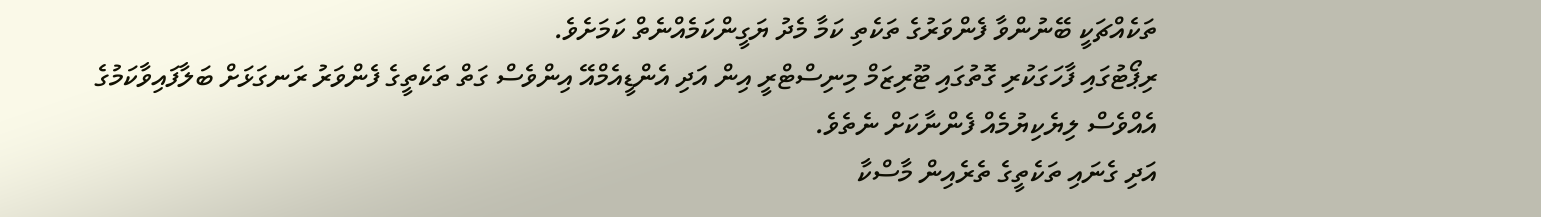ތަކެއްޗަކީ ބޭނުންވާ ފެންވަރުގެ ތަކެތި ކަމާ މެދު ޔަގީންކަމެއްނެތް ކަމަށެވެ.
ރިޕޯޓުގައި ފާހަގަކުރި ގޮތުގައި ޓޫރިޒަމް މިނިސްޓްރީ އިން އަދި އެންޑީއެމްއޭ އިންވެސް ގަތް ތަކެތީގެ ފެންވަރު ރަނގަޅަށް ބަލާފައިވާކަމުގެ އެއްވެސް ލިޔެކިޔުމެއް ފެންނާކަށް ނެތެވެ.
އަދި ގެނައި ތަކެތީގެ ތެރެއިން މާސްކާ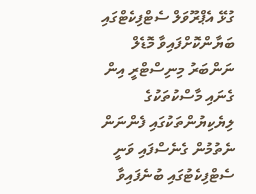ގުޅޭ އެޕްރޫވަލް ސެޓްފިކެޓްގައި ބަޔާންކޮށްފައިވާ މޮޑެލް ނަންބަރު މިނިސްޓްރީ އިން ގެނައި މާސްކުތަކުގެ ލިޔެކިޔުންތަކުގައި ފެންނަން ނެތުމުން ގެނެސްފައި ވަނީ ސެޓްފިކެޓުގައި ބުނެފައިވާ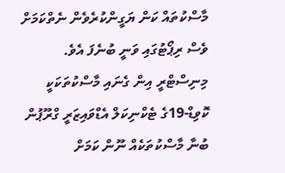މާސްކުތައް ކަން ޔަގީންކުރެވެން ނެތްކަމަށް ވެސް ރިޕޯޓުގައި ވަނީ ބުނެފަ އެވެ.
މިނިސްޓްރީ އިން ގެނައި މާސްކުތަކަކީ ކޮވިޑް-19ގެ ޓެކްނިކަލް އެޑްވައިޒަރީ ގްރޫޕުން ބުނާ މާސްކުތަކެއް ނޫން ކަމަށް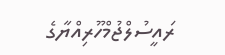ރައީސުލްޖުމްހޫރިއްޔާގެ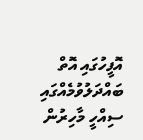އޮފީހުގައި އޮތް ބައްދަލުވުމެއްގައި ސިއްހީ މާހިރުން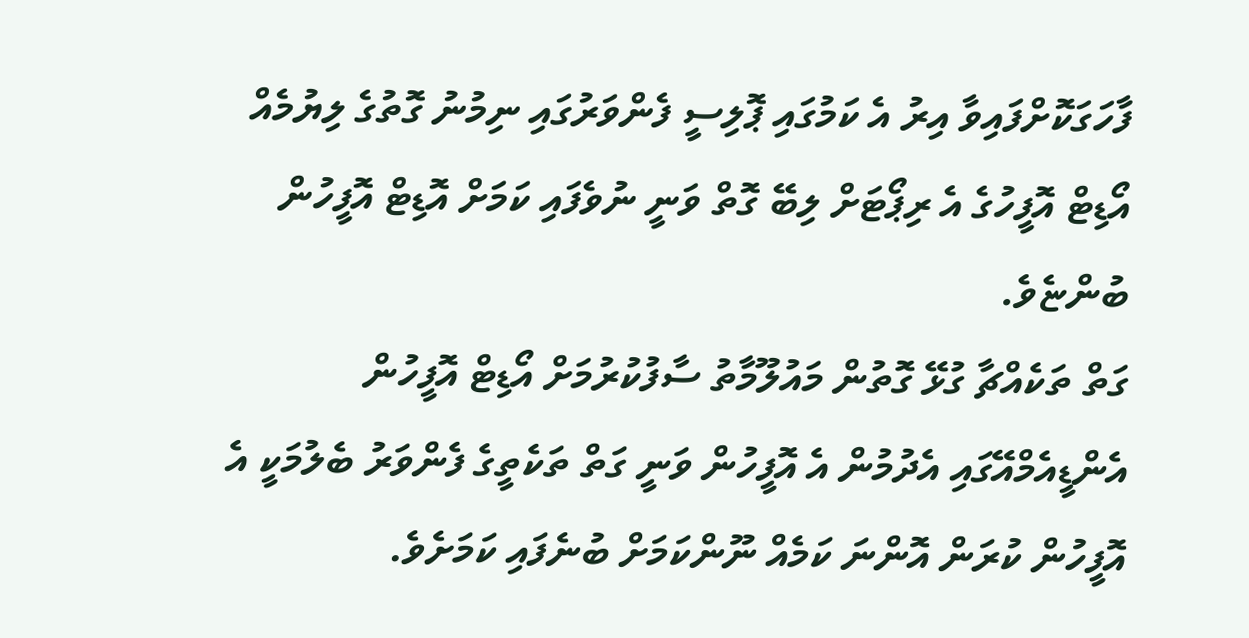ފާހަގަކޮށްފައިވާ އިރު އެ ކަމުގައި ޕޮލިސީ ފެންވަރުގައި ނިމުނު ގޮތުގެ ލިޔުމެއް އޯޑިޓް އޮފީހުގެ އެ ރިޕޯޓަށް ލިބޭ ގޮތް ވަނީ ނުވެފައި ކަމަށް އޮޑިޓް އޮފީހުން ބުންޏެވެ.
ގަތް ތަކެއްޗާ ގުޅޭ ގޮތުން މައުލޫމާތު ސާފުކުރުމަށް އޯޑިޓް އޮފީހުން އެންޑީއެމްއޭގައި އެދުމުން އެ އޮފީހުން ވަނީ ގަތް ތަކެތީގެ ފެންވަރު ބެލުމަކީ އެ އޮފީހުން ކުރަން އޮންނަ ކަމެއް ނޫންކަމަށް ބުނެފައި ކަމަށެވެ.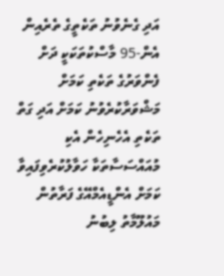އަދި ގެނެވުނު ތަކެތީގެ ތެރެއިން އެން-95 މާސްކުތަކަކީ ދަށް ފެންވަރުގެ ތަކެތި ކަމަށް މަޝްވަރާކުރެވުނު ކަމަށް އަދި ގަތް ތަކެތި އެހެނިހެން އެކި މުއައްސަސާތަކާ ހަވާލުކުރެވިފައިވާ ކަމަށް އެންޑީއެމްއޭގެ ފަރާތުން މައުލޫމާތު ލިބުނު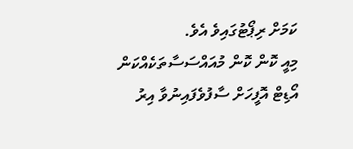ކަމަށް ރިޕޯޓުގައިވެ އެވެ.
މިއީ ކޮން ކޮން މުއައްސަސާތަކެއްކަން އޯޑިޓް އޮފީހަށް ސާފުވެފައިނުވާ އިރު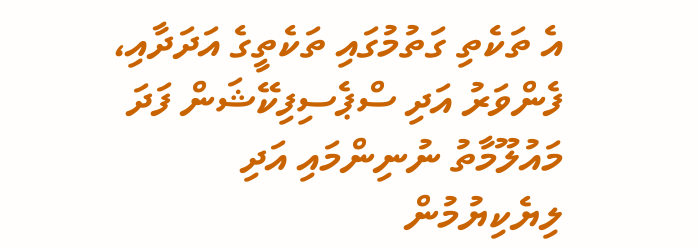އެ ތަކެތި ގަތުމުގައި ތަކެތީގެ އަދަދާއި، ފެންވަރު އަދި ސްޕެސިފިކޭޝަން ފަދަ މައުލޫމާތު ނުނިންމައި އަދި ލިޔެކިޔުމުން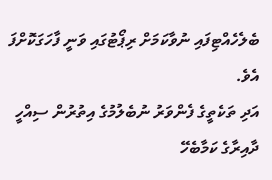ބެލެހެއްޓިފައި ނުވާކަމަށް ރިޕޯޓުގައި ވަނީ ފާހަގަކޮށްފަ އެވެ.
އަދި ތަކެތީގެ ފެންވަރު ނުބެލުމުގެ އިތުރުން ސިއްހީ ދާއިރާގެ ކަމާބެހޭ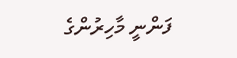ފަންނީ މާހިރުންގެ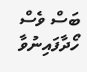ބަސް ވެސް ހޯދާފައިނުވާ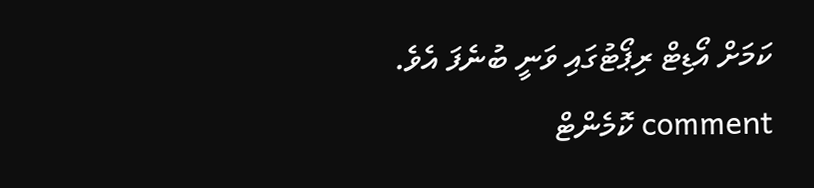ކަމަށް އޯޑިޓް ރިޕޯޓުގައި ވަނީ ބުނެފަ އެވެ.
comment ކޮމެންޓް